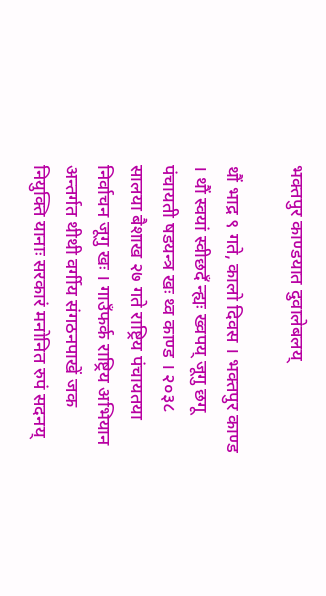भक्तपुर काण्डयात दुवालेबलय्

थौं भाद्र ९ गते, कालो दिवस । भक्तपुर काण्ड । थौं स्वयां स्वीछदँ न्ह्यः ख्वपय् जूगु छगू पंचायती षडयन्त्र खः थ्व काण्ड । २०३८ सालया बैशाख २७ गते राष्ट्रिय पंचायतया निर्वाचन जूगु खः । गाउँफर्क राष्ट्रिय अभियान अन्तर्गत थीथी वर्गीय संगठनपाखें जक नियुक्ति यानाः सरकारं मनोनित रुपं सदनय्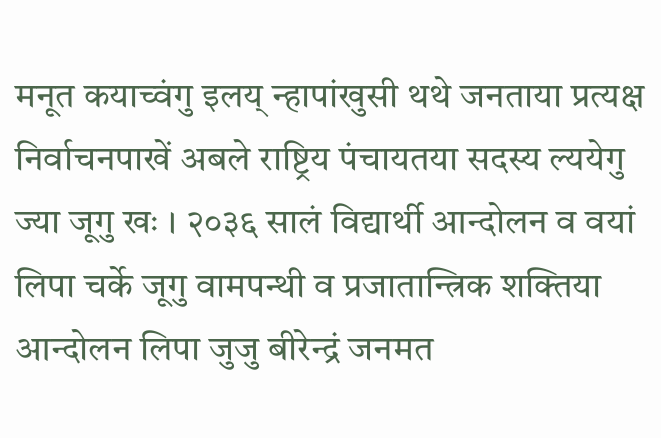मनूत कयाच्वंगु इलय् न्हापांखुसी थथे जनताया प्रत्यक्ष निर्वाचनपाखें अबले राष्ट्रिय पंचायतया सदस्य ल्ययेगु ज्या जूगु खः । २०३६ सालं विद्यार्थी आन्दोलन व वयां लिपा चर्के जूगु वामपन्थी व प्रजातान्त्रिक शक्तिया आन्दोलन लिपा जुजु बीरेन्द्रं जनमत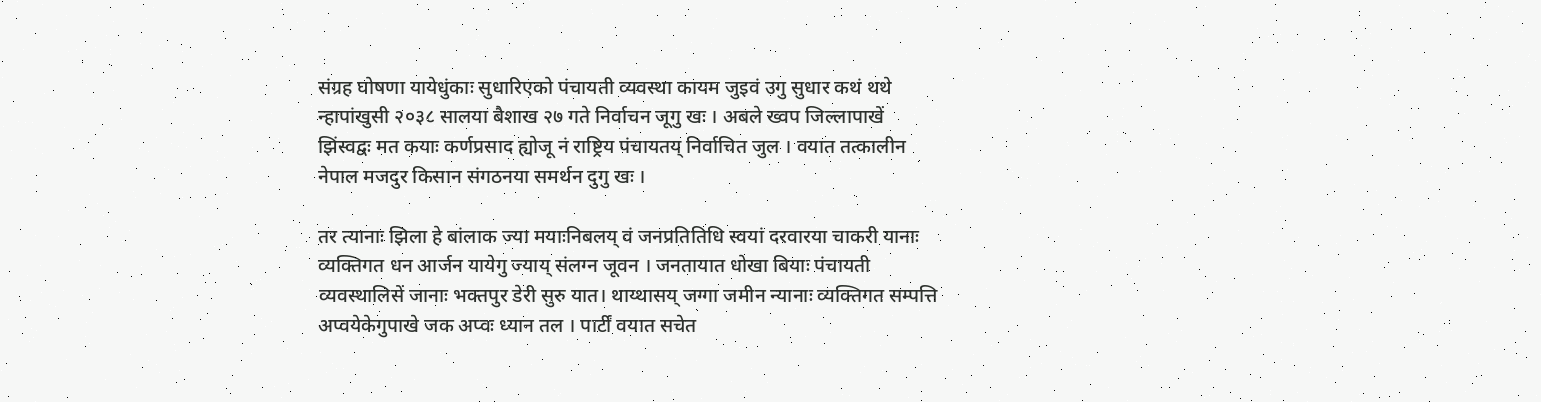संग्रह घोषणा यायेधुंकाः सुधारिएको पंचायती व्यवस्था कायम जुइवं उगु सुधार कथं थथे न्हापांखुसी २०३८ सालया बैशाख २७ गते निर्वाचन जूगु खः । अबले ख्वप जिल्लापाखें झिंस्वद्वः मत कयाः कर्णप्रसाद ह्योजू नं राष्ट्रिय पंचायतय् निर्वाचित जुल । वयात तत्कालीन नेपाल मजदुर किसान संगठनया समर्थन दुगु खः ।

तर त्यानाः झिला हे बांलाक ज्या मयाःनिबलय् वं जनप्रतितिधि स्वयां दरवारया चाकरी यानाः व्यक्तिगत धन आर्जन यायेगु ज्याय् संलग्न जूवन । जनतायात धोखा बियाः पंचायती व्यवस्थालिसें जानाः भक्तपुर डेरी सुरु यात। थाय्थासय् जग्गा जमीन न्यानाः व्यक्तिगत सम्पत्ति अप्वयेकेगुपाखे जक अप्वः ध्यान तल । पार्टीं वयात सचेत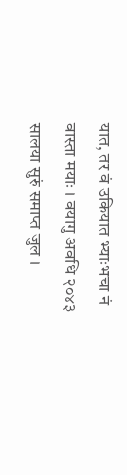यात, तर वं उकियात भ्याःभचा नं वास्ता मयाः । वयागु अवधि २०४३ सालया सुरुं समाप्त जुल ।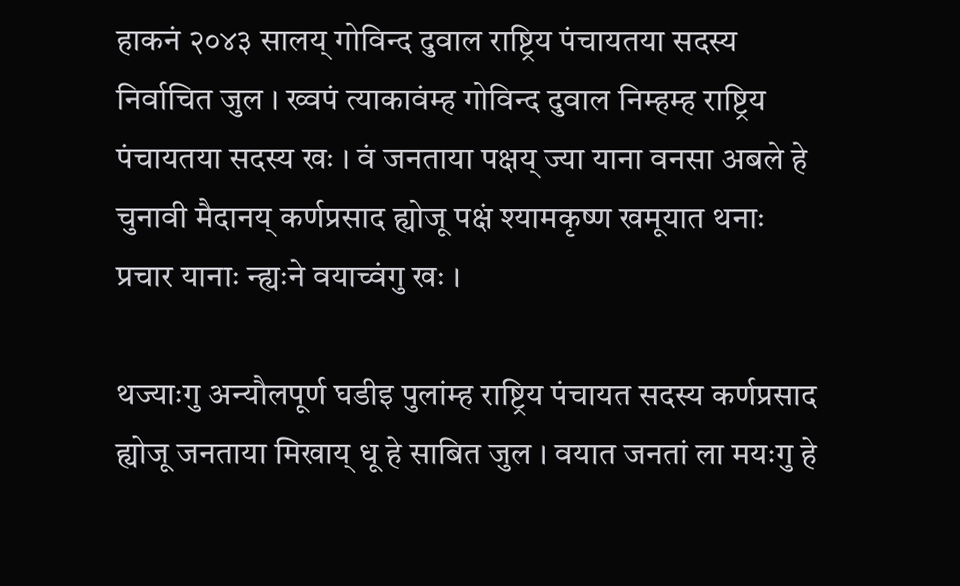हाकनं २०४३ सालय् गोविन्द दुवाल राष्ट्रिय पंचायतया सदस्य निर्वाचित जुल । ख्वपं त्याकावंम्ह गोविन्द दुवाल निम्हम्ह राष्ट्रिय पंचायतया सदस्य खः । वं जनताया पक्षय् ज्या याना वनसा अबले हे चुनावी मैदानय् कर्णप्रसाद ह्योजू पक्षं श्यामकृष्ण खमूयात थनाः प्रचार यानाः न्ह्यःने वयाच्वंगु खः ।

थज्याःगु अन्यौलपूर्ण घडीइ पुलांम्ह राष्ट्रिय पंचायत सदस्य कर्णप्रसाद ह्योजू जनताया मिखाय् धू हे साबित जुल । वयात जनतां ला मयःगु हे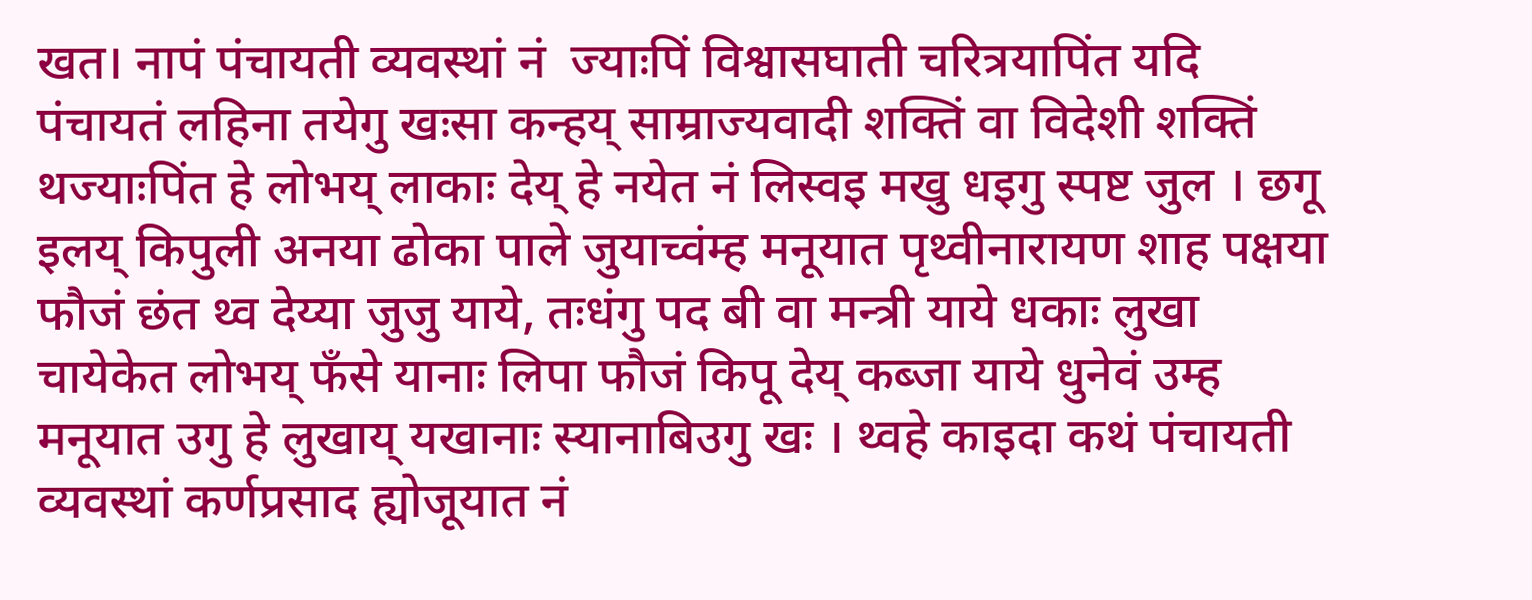खत। नापं पंचायती व्यवस्थां नं  ज्याःपिं विश्वासघाती चरित्रयापिंत यदि पंचायतं लहिना तयेगु खःसा कन्हय् साम्राज्यवादी शक्तिं वा विदेशी शक्तिं थज्याःपिंत हे लोभय् लाकाः देय् हे नयेत नं लिस्वइ मखु धइगु स्पष्ट जुल । छगू इलय् किपुली अनया ढोका पाले जुयाच्वंम्ह मनूयात पृथ्वीनारायण शाह पक्षया फौजं छंत थ्व देय्या जुजु याये, तःधंगु पद बी वा मन्त्री याये धकाः लुखा चायेकेत लोभय् फँसे यानाः लिपा फौजं किपू देय् कब्जा याये धुनेवं उम्ह मनूयात उगु हे लुखाय् यखानाः स्यानाबिउगु खः । थ्वहे काइदा कथं पंचायती व्यवस्थां कर्णप्रसाद ह्योजूयात नं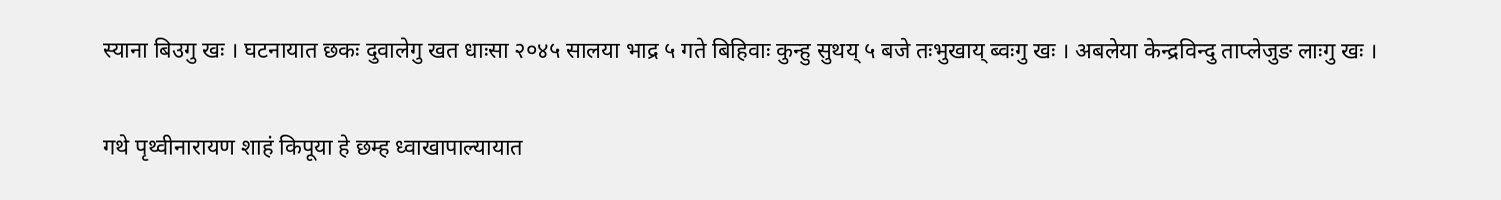स्याना बिउगु खः । घटनायात छकः दुवालेगु खत धाःसा २०४५ सालया भाद्र ५ गते बिहिवाः कुन्हु सुथय् ५ बजे तःभुखाय् ब्वःगु खः । अबलेया केन्द्रविन्दु ताप्लेजुङ लाःगु खः ।

गथे पृथ्वीनारायण शाहं किपूया हे छम्ह ध्वाखापाल्यायात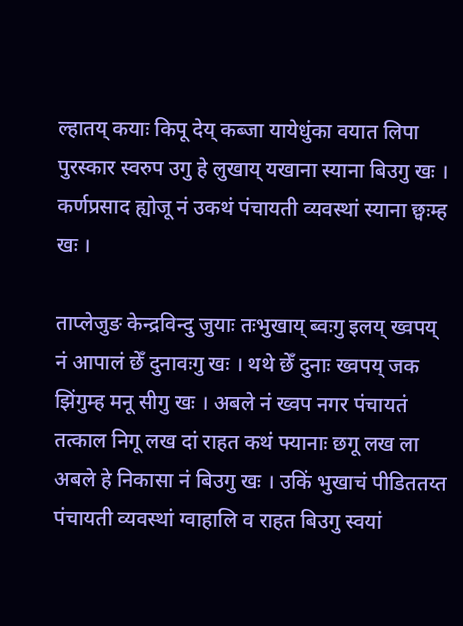ल्हातय् कयाः किपू देय् कब्जा यायेधुंका वयात लिपा पुरस्कार स्वरुप उगु हे लुखाय् यखाना स्याना बिउगु खः । कर्णप्रसाद ह्योजू नं उकथं पंचायती व्यवस्थां स्याना छ्वःम्ह खः ।

ताप्लेजुङ केन्द्रविन्दु जुयाः तःभुखाय् ब्वःगु इलय् ख्वपय् नं आपालं छेँ दुनावःगु खः । थथे छेँ दुनाः ख्वपय् जक झिंगुम्ह मनू सीगु खः । अबले नं ख्वप नगर पंचायतं तत्काल निगू लख दां राहत कथं फ्यानाः छगू लख ला अबले हे निकासा नं बिउगु खः । उकिं भुखाचं पीडिततय्त पंचायती व्यवस्थां ग्वाहालि व राहत बिउगु स्वयां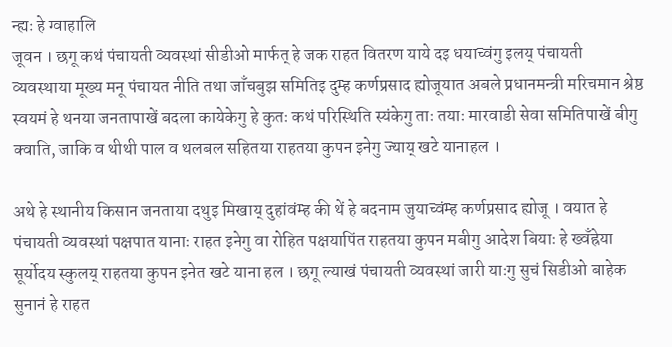न्ह्यः हे ग्वाहालि
जूवन । छगू कथं पंचायती व्यवस्थां सीडीओ मार्फत् हे जक राहत वितरण याये दइ धयाच्वंगु इलय् पंचायती व्यवस्थाया मूख्य मनू पंचायत नीति तथा जाँचबुझ समितिइ दुम्ह कर्णप्रसाद ह्योजूयात अबले प्रधानमन्त्री मरिचमान श्रेष्ठ स्वयमं हे थनया जनतापाखें बदला कायेकेगु हे कुतः कथं परिस्थिति स्यंकेगु ताः तयाः मारवाडी सेवा समितिपाखें बीगु क्वाति, जाकि व थीथी पाल व थलबल सहितया राहतया कुपन इनेगु ज्याय् खटे यानाहल ।

अथे हे स्थानीय किसान जनताया दथुइ मिखाय् दुहांवंम्ह की थें हे बदनाम जुयाच्वंम्ह कर्णप्रसाद ह्योजू । वयात हे पंचायती व्यवस्थां पक्षपात यानाः राहत इनेगु वा रोहित पक्षयापिंत राहतया कुपन मबीगु आदेश बियाः हे ख्वँह्रेया सूर्योदय स्कुलय् राहतया कुपन इनेत खटे याना हल । छगू ल्याखं पंचायती व्यवस्थां जारी याःगु सुचं सिडीओ बाहेक सुनानं हे राहत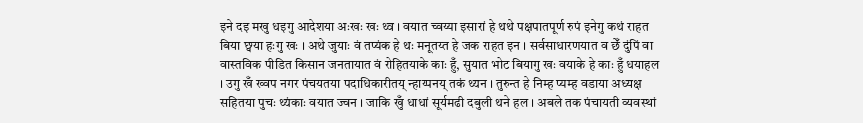इने दइ मखु धइगु आदेशया अःखः खः थ्व । वयात च्वय्या इसारां हे थथे पक्षपातपूर्ण रुपं इनेगु कथं राहत बिया छ्वया हःगु खः । अथे जुयाः वं तप्यंक हे थः मनूतय्त हे जक राहत इन । सर्वसाधारणयात व छेँ दुंपिं वा वास्तविक पीडित किसान जनतायात वं रोहितयाके काः हुँ, सुयात भोट बियागु खः वयाके हे काः हुँ धयाहल । उगु खँ ख्वप नगर पंचयतया पदाधिकारीतय् न्हाय्पनय् तकं थ्यन । तुरुन्त हे निम्ह प्यम्ह वडाया अध्यक्ष सहितया पुचः थ्यंकाः वयात ज्वन । जाकि खुँ धाधां सूर्यमढी दबुली थने हल । अबले तक पंचायती व्यवस्थां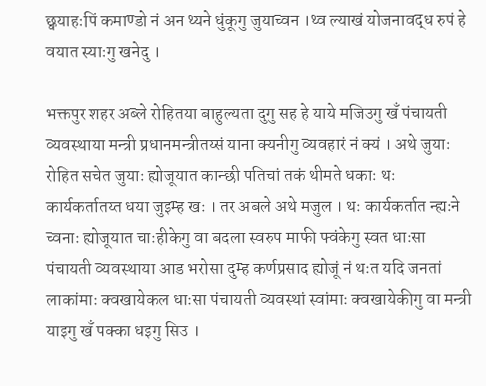छ्वयाहःपिं कमाण्डो नं अन थ्यने धुंकूगु जुयाच्वन ।थ्व ल्याखं योजनावद्ध रुपं हे वयात स्याःगु खनेदु ।

भक्तपुर शहर अब्ले रोहितया बाहुल्यता दुगु सह हे याये मजिउगु खँ पंचायती व्यवस्थाया मन्त्री प्रधानमन्त्रीतय्सं याना क्यनीगु व्यवहारं नं क्यं । अथे जुयाः रोहित सचेत जुयाः ह्योजूयात कान्छी पतिचां तकं थीमते धकाः थः कार्यकर्तातय्त धया जुइम्ह खः । तर अबले अथे मजुल । थः कार्यकर्तात न्ह्यःने च्वनाः ह्योजूयात चाःहीकेगु वा बदला स्वरुप माफी फ्वंकेगु स्वत धाःसा पंचायती व्यवस्थाया आड भरोसा दुम्ह कर्णप्रसाद ह्योजूं नं थःत यदि जनतां लाकांमाः क्वखायेकल धाःसा पंचायती व्यवस्थां स्वांमाः क्वखायेकीगु वा मन्त्री याइगु खँ पक्का धइगु सिउ ।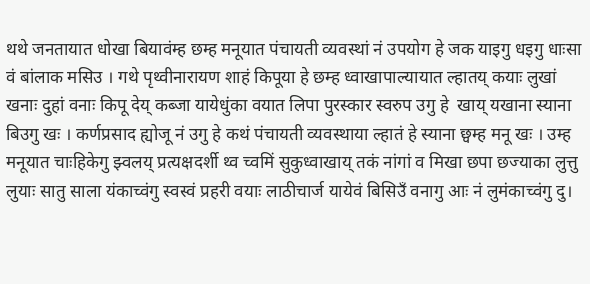थथे जनतायात धोखा बियावंम्ह छम्ह मनूयात पंचायती व्यवस्थां नं उपयोग हे जक याइगु धइगु धाःसा वं बांलाक मसिउ । गथे पृथ्वीनारायण शाहं किपूया हे छम्ह ध्वाखापाल्यायात ल्हातय् कयाः लुखां खनाः दुहां वनाः किपू देय् कब्जा यायेधुंका वयात लिपा पुरस्कार स्वरुप उगु हे  खाय् यखाना स्याना बिउगु खः । कर्णप्रसाद ह्योजू नं उगु हे कथं पंचायती व्यवस्थाया ल्हातं हे स्याना छ्वम्ह मनू खः । उम्ह मनूयात चाःहिकेगु झ्वलय् प्रत्यक्षदर्शी थ्व च्वमिं सुकुध्वाखाय् तकं नांगां व मिखा छपा छज्याका लुत्तु लुयाः सातु साला यंकाच्वंगु स्वस्वं प्रहरी वयाः लाठीचार्ज यायेवं बिसिउँ वनागु आः नं लुमंकाच्वंगु दु।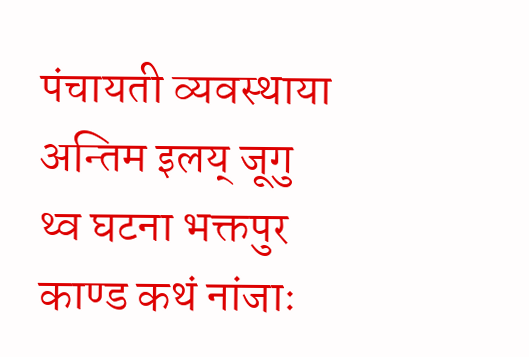पंचायती व्यवस्थाया अन्तिम इलय् जूगु थ्व घटना भक्तपुर काण्ड कथं नांजाः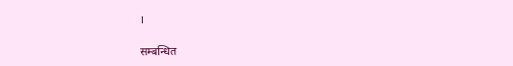।

सम्बन्धित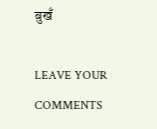बुखँ

LEAVE YOUR COMMENTS